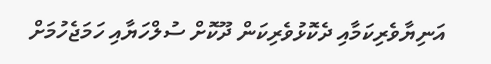އަނިޔާވެރިކަމާއި ދެކޮޅުވެރިކަން ދޫކޮށް ސުލްހަޔާއި ހަމަޖެހުމަށް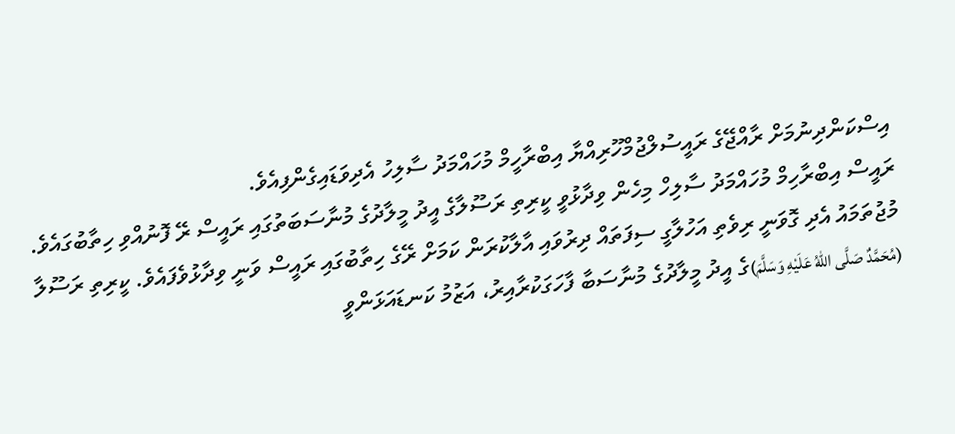އިސްކަންދިނުމަށް ރާއްޖޭގެ ރައީސުލްޖުމްހޫރިއްޔާ އިބްރާހީމް މުހައްމަދު ސާލިހު އެދިވަޑައިގެންފިއެވެ.
ރައީސް އިބްރާހިމް މުހައްމަދު ސާލިހް މިހެން ވިދާޅުވީ ކީރިތި ރަސޫލާގެ އީދު މީލާދުގެ މުނާސަބަތުގައި ރައީސް ރޭ ފޮނުއްވި ހިތާބުގައެވެ.
މުޖުތަމައު އެދި ގޮވަނީ ރިވެތި އަހުލާގީ ސިފަތައް ދިރުވައި އާލާކުރަން ކަމަށް ރޭގެ ހިތާބުގައި ރައީސް ވަނީ ވިދާޅުވެފައެވެ. ކީރިތި ރަސޫލާ (مُحَمَّدٌ صَلَّى اللهُ عَلَيْهِ وَسَلَّمَ)ގެ އީދު މީލާދުގެ މުނާސަބާ ފާހަގަކުރާއިރު، އަޒުމު ކަނޑައަޅަންވީ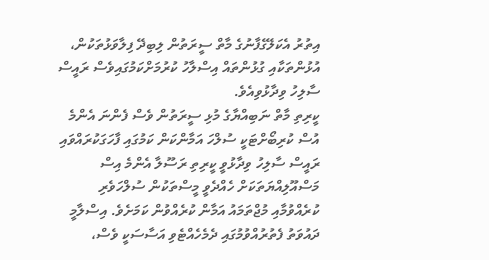އިތުރު އެކަލޭގެފާނުގެ މާތް ސީރަތުން ލިބިދޭ ފިލާވަޅުތަކުން، އުޅުންތަކާއި ގުޅުންތައް އިސްލާހު ކުރުމަށްކަމުގައިވެސް ރައީސް ސާލިހު ވިދާޅުވިއެވެ.
ކީރިތި މާތް ނަބިއްޔާގެ މުޅި ސީރަތުން ވެސް ފެންނަ އެންމެ އުސް ކުރިބޯށްޓަކީ ސުލްހަ އަމާންކަން ކަމުގައި ފާހަގަކުރައްވައި ރައީސް ސާލިހު ވިދާޅުވީ ކީރިތި ރަސޫލާ އެންމެ އިސް މަސްއޫލިއްޔަތަކަށް ހެއްދެވީ މީސްތަކުން ސުލްހަވެރި ކުރެއްވުމާއި މުޖްތަމައު އަމާން ކުރެއްވުން ކަމަށެވެ. އިސްލާމީ ދައުވަތު ފެތުރުއްވުމުގައި ދެމެހެއްޓެވި އަސާސަކީ ވެސް،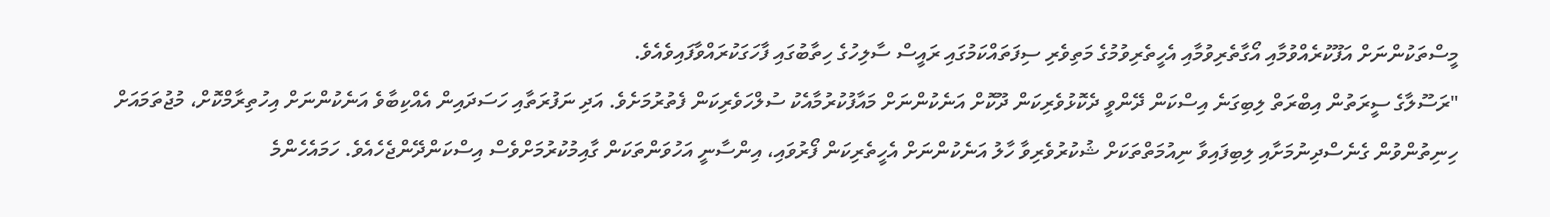މީސްތަކުންނަށް އަފޫކުރެއްވުމާއި އޯގާތެރިވުމާއި އެހީތެރިވުމުގެ މަތިވެރި ސިފަތައްކަމުގައި ރައީސް ސާލިހުގެ ހިތާބުގައި ފާހަގަކުރައްވާފައިވެއެވެ.
"ރަސޫލާގެ ސީރަތުން އިބްރަތް ލިބިގަނެ އިސްކަން ދޭންވީ ދެކޮޅުވެރިކަން ދޫކޮށް އަނެކުންނަށް މައާފުކުރުމާއެކު ސުލްހަވެރިކަން ފެތުރުމަށެވެ. އަދި ނަފުރަތާއި ހަސަދައިން އެއްކިބާވެ އަނެކުންނަށް އިހުތިރާމްކޮށް، މުޖުތަމައަށް ހިނިތުންވުން ގެނެސްދިނުމަށާއި ލިބިފައިވާ ނިއުމަތްތަކަށް ޝުކުރުވެރިވާ ހާލު އަނެކުންނަށް އެހީތެރިކަން ފޯރުވައި، އިންސާނީ އަހުވަންތަކަން ގާއިމުކުރުމަށްވެސް އިސްކަންދޭންޖެހެއެވެ. ހަމައެހެންމެ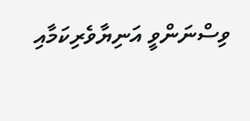ވިސްނަންވީ އަނިޔާވެރިކަމާއި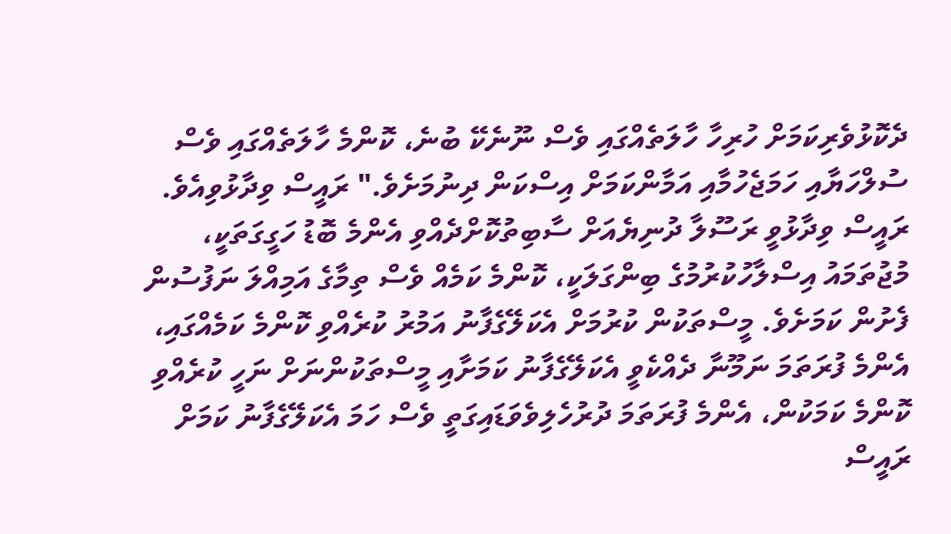ދެކޮޅުވެރިކަމަށް ހުރިހާ ހާލަތެއްގައި ވެސް ނޫނެކޭ ބުނެ، ކޮންމެ ހާލަތެއްގައި ވެސް ސުލްހަޔާއި ހަމަޖެހުމާއި އަމާންކަމަށް އިސްކަން ދިނުމަށެވެ." ރައީސް ވިދާޅުވިއެވެ.
ރައީސް ވިދާޅުވީ ރަސޫލާ ދުނިޔެއަށް ސާބިތުކޮށްދެއްވި އެންމެ ބޮޑު ހަގީގަތަކީ، މުޖުތަމައު އިސްލާހުކުރުމުގެ ބިންގަލަކީ، ކޮންމެ ކަމެއް ވެސް ތިމާގެ އަމިއްލަ ނަފުސުން ފެށުން ކަމަށެވެ. މީސްތަކުން ކުރުމަށް އެކަލޭގެފާނު އަމުރު ކުރެއްވި ކޮންމެ ކަމެއްގައި، އެންމެ ފުރަތަމަ ނަމޫނާ ދެއްކެވީ އެކަލޭގެފާނު ކަމަށާއި މީސްތަކުންނަށް ނަހީ ކުރެއްވި ކޮންމެ ކަމަކުން، އެންމެ ފުރަތަމަ ދުރުހެލިވެވަޑައިގަތީ ވެސް ހަމަ އެކަލޭގެފާނު ކަމަށް ރައީސް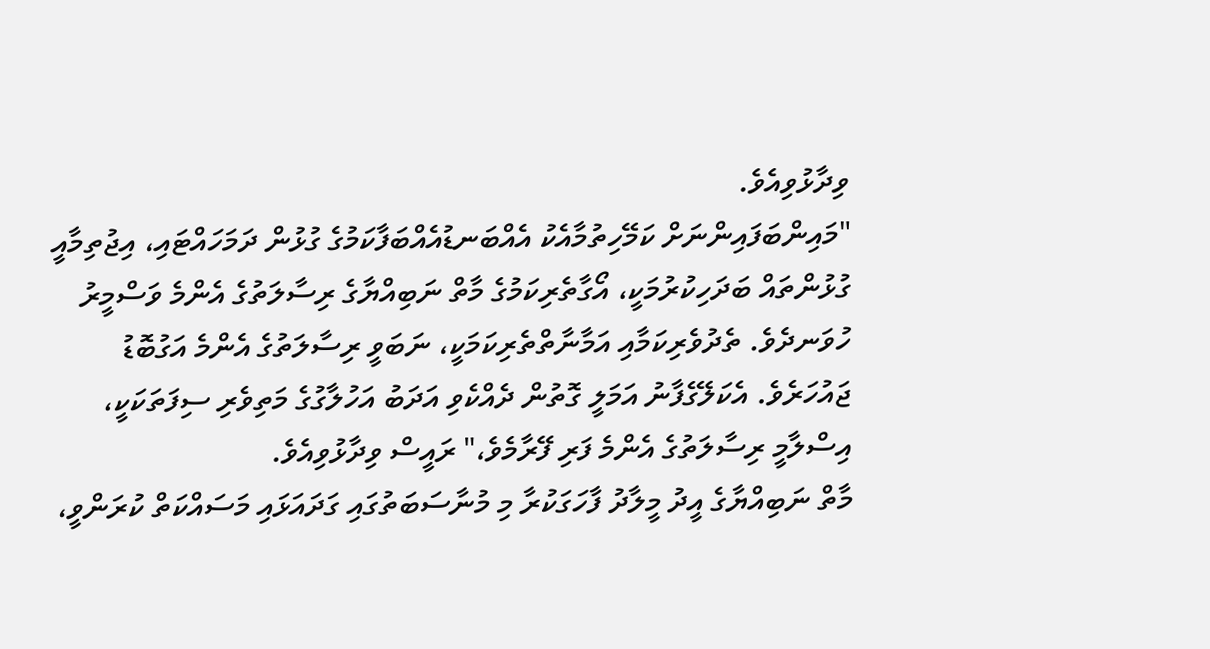ވިދާޅުވިއެވެ.
"މައިންބަފައިންނަށް ކަމޭހިތުމާއެކު އެއްބަނޑުއެއްބަފާކަމުގެ ގުޅުން ދަމަހައްޓައި، އިޖުތިމާއީ ގުޅުންތައް ބަދަހިކުރުމަކީ، އޯގާތެރިކަމުގެ މާތް ނަބިއްޔާގެ ރިސާލަތުގެ އެންމެ ވަސްމީރު ހުވަނދެވެ. ތެދުވެރިކަމާއި އަމާނާތްތެރިކަމަކީ، ނަބަވީ ރިސާލަތުގެ އެންމެ އަގުބޮޑު ޖައުހަރެވެ. އެކަލޭގެފާނު އަމަލީ ގޮތުން ދެއްކެވި އަދަބު އަހުލާގުގެ މަތިވެރި ސިފަތަކަކީ، އިސްލާމީ ރިސާލަތުގެ އެންމެ ފަރި ފޭރާމެވެ،" ރައީސް ވިދާޅުވިއެވެ.
މާތް ނަބިއްޔާގެ އީދު މީލާދު ފާހަގަކުރާ މި މުނާސަބަތުގައި ގަދައަޅައި މަސައްކަތް ކުރަންވީ،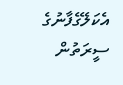އެކަލޭގެފާނުގެ ސީރަތުން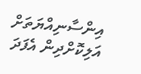އިންސާނިއްޔަތަށް އަލިކޮށްދިން އެފަދަ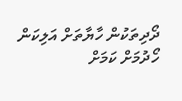ދޯދިތަކުން ހާޔާތަށް އަލިކަން ހޯދުމަށް ކަމަށް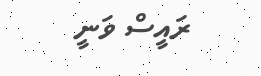ރައީސް ވަނީ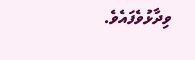ވިދާޅުވެފައެވެ.